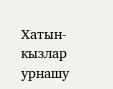Хатын-кызлар урнашу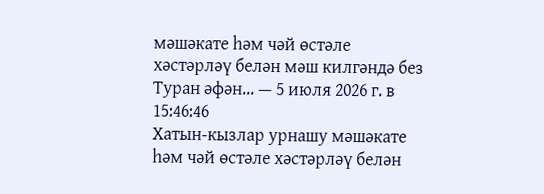мәшәкате һәм чәй өстәле хәстәрләү белән мәш килгәндә без Туран әфән... — 5 июля 2026 г. в 15:46:46
Хатын-кызлар урнашу мәшәкате һәм чәй өстәле хәстәрләү белән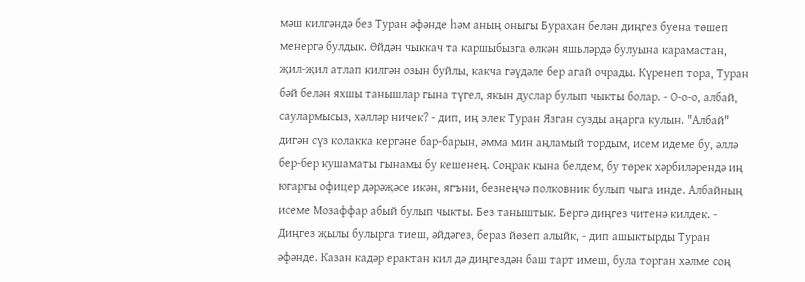мәш килгәндә без Туран әфәнде һәм аның оныгы Бурахан белән диңгез буена төшеп менергә булдык. Өйдән чыккач та каршыбызга өлкән яшьләрдә булуына карамастан, җил-җил атлап килгән озын буйлы, какча гәүдәле бер агай очрады. Күренеп тора, Туран бәй белән яхшы танышлар гына түгел, якын дуслар булып чыкты болар. - О-о-о, албай, саулармысыз, хәлләр ничек? - дип, иң элек Туран Язган сузды аңарга кулын. "Албай" дигән сүз колакка кергәне бар-барын, әмма мин аңламый тордым, исем идеме бу, әллә бер-бер кушаматы гынамы бу кешенең. Соңрак кына белдем, бу төрек хәрбиләрендә иң югаргы офицер дәрәҗәсе икән, ягъни, безнеңчә полковник булып чыга инде. Албайның исеме Мозаффар абый булып чыкты. Без таныштык. Бергә диңгез читенә килдек. - Диңгез җылы булырга тиеш, әйдәгез, бераз йөзеп алыйк, - дип ашыктырды Туран әфәнде. Казан кадәр ерактан кил дә диңгездән баш тарт имеш, була торган хәлме соң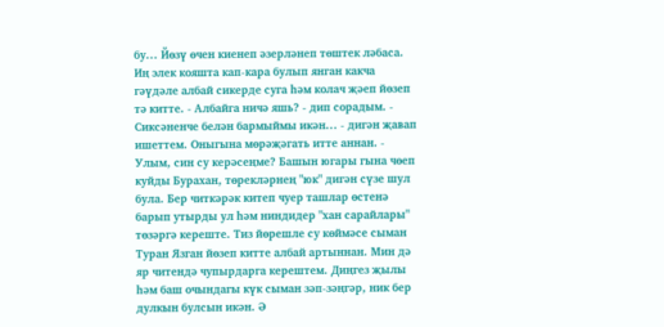бу... Йөзү өчен киенеп әзерләнеп төштек ләбаса. Иң элек кояшта кап-кара булып янган какча гәүдәле албай сикерде суга һәм колач җәеп йөзеп тә китте. - Албайга ничә яшь? - дип сорадым. - Сиксәненче белән бармыймы икән... - дигән җавап ишеттем. Оныгына мөрәҗәгать итте аннан. - Улым, син су керәсеңме? Башын югары гына чөеп куйды Бурахан, төрекләрнең "юк" дигән сүзе шул була. Бер читкәрәк китеп чуер ташлар өстенә барып утырды ул һәм ниндидер "хан сарайлары" төзәргә кереште. Тиз йөрешле су көймәсе сыман Туран Язган йөзеп китте албай артыннан. Мин дә яр читендә чупырдарга керештем. Диңгез җылы һәм баш очындагы күк сыман зәп-зәңгәр, ник бер дулкын булсын икән. Ә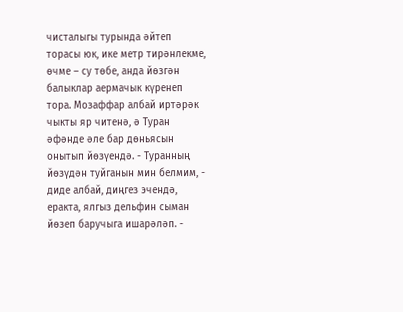чисталыгы турында әйтеп торасы юк, ике метр тирәнлекме, өчме – су төбе, анда йөзгән балыклар аермачык күренеп тора. Мозаффар албай иртәрәк чыкты яр читенә, ә Туран әфәнде әле бар дөньясын онытып йөзүендә. - Туранның йөзүдән туйганын мин белмим, - диде албай, диңгез эчендә, еракта, ялгыз дельфин сыман йөзеп баручыга ишарәләп. -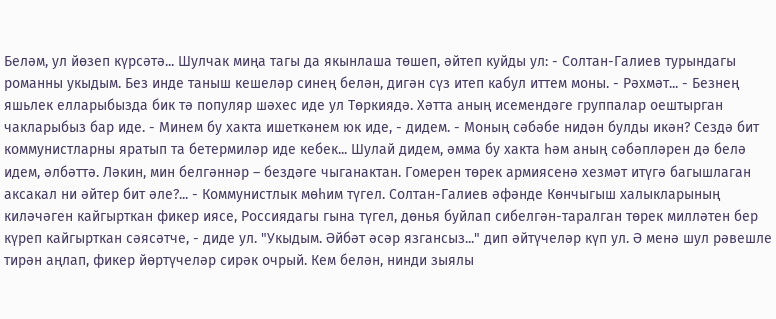Беләм, ул йөзеп күрсәтә... Шулчак миңа тагы да якынлаша төшеп, әйтеп куйды ул: - Солтан-Галиев турындагы романны укыдым. Без инде таныш кешеләр синең белән, дигән сүз итеп кабул иттем моны. - Рәхмәт... - Безнең яшьлек елларыбызда бик тә популяр шәхес иде ул Төркиядә. Хәтта аның исемендәге группалар оештырган чакларыбыз бар иде. - Минем бу хакта ишеткәнем юк иде, - дидем. - Моның сәбәбе нидән булды икән? Сездә бит коммунистларны яратып та бетермиләр иде кебек... Шулай дидем, әмма бу хакта һәм аның сәбәпләрен дә белә идем, әлбәттә. Ләкин, мин белгәннәр – бездәге чыганактан. Гомерен төрек армиясенә хезмәт итүгә багышлаган аксакал ни әйтер бит әле?... - Коммунистлык мөһим түгел. Солтан-Галиев әфәнде Көнчыгыш халыкларының киләчәген кайгырткан фикер иясе, Россиядагы гына түгел, дөнья буйлап сибелгән-таралган төрек милләтен бер күреп кайгырткан сәясәтче, - диде ул. "Укыдым. Әйбәт әсәр язгансыз..." дип әйтүчеләр күп ул. Ә менә шул рәвешле тирән аңлап, фикер йөртүчеләр сирәк очрый. Кем белән, нинди зыялы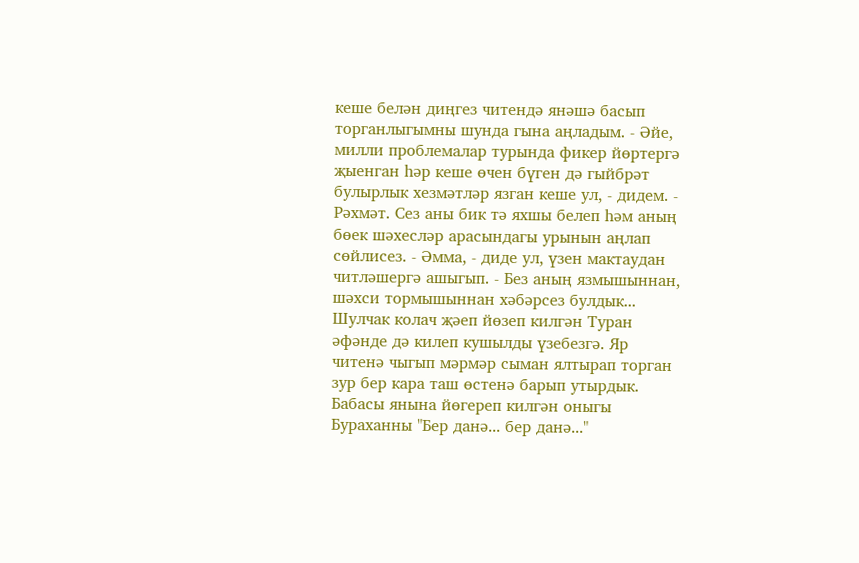кеше белән диңгез читендә янәшә басып торганлыгымны шунда гына аңладым. - Әйе, милли проблемалар турында фикер йөртергә җыенган һәр кеше өчен бүген дә гыйбрәт булырлык хезмәтләр язган кеше ул, - дидем. - Рәхмәт. Сез аны бик тә яхшы белеп һәм аның бөек шәхесләр арасындагы урынын аңлап сөйлисез. - Әмма, - диде ул, үзен мактаудан читләшергә ашыгып. - Без аның язмышыннан, шәхси тормышыннан хәбәрсез булдык... Шулчак колач җәеп йөзеп килгән Туран әфәнде дә килеп кушылды үзебезгә. Яр читенә чыгып мәрмәр сыман ялтырап торган зур бер кара таш өстенә барып утырдык. Бабасы янына йөгереп килгән оныгы Бураханны "Бер данә... бер данә..."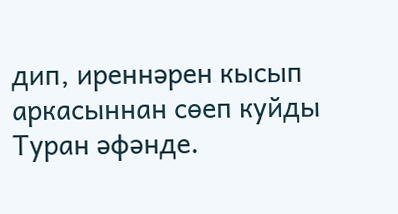дип, иреннәрен кысып аркасыннан сөеп куйды Туран әфәнде.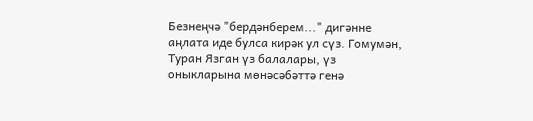Безнеңчә "бердәнберем..." дигәнне аңлата иде булса кирәк ул сүз. Гомумән, Туран Язган үз балалары, үз оныкларына мөнәсәбәттә генә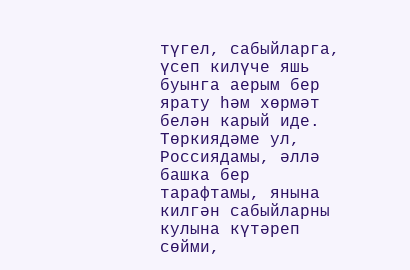түгел, сабыйларга, үсеп килүче яшь буынга аерым бер ярату һәм хөрмәт белән карый иде. Төркиядәме ул, Россиядамы, әллә башка бер тарафтамы, янына килгән сабыйларны кулына күтәреп сөйми,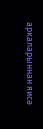аркаларыннан яисә